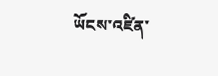ཡོངས་འཛིན་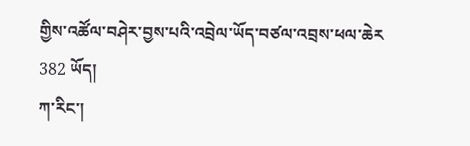གྱིས་འཚོལ་བཤེར་བྱས་པའི་འབྲེལ་ཡོད་བཙལ་འབྲས་ཕལ་ཆེར 382 ཡོད།
ཀ་རིང་།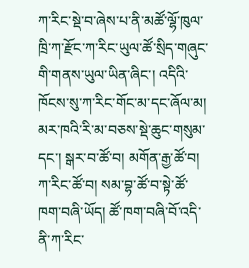ཀ་རིང་སྡེ་བ་ཞེས་པ་ནི་མཚོ་ལྷོ་ཁུལ་ཁྲི་ཀ་རྫོང་ཀ་རིང་ཡུལ་ཚོ་སྲིད་གཞུང་གི་གནས་ཡུལ་ཡིན་ཞིང་། འདིའི་ཁོངས་སུ་ཀ་རིང་གོང་མ་དང་ཞོལ་མ། མར་ཁའི་རི་མ་བཅས་སྡེ་ཆུང་གསུམ་དང་། སྒར་བ་ཚོ་བ། མགོན་རྒྱ་ཚོ་བ། ཀ་རིང་ཚོ་བ། སམ་བྷ་ཚོ་བ་སྟེ་ཚོ་ཁག་བཞི་ཡོད། ཚོ་ཁག་བཞི་བོ་འདི་ནི་ཀ་རིང་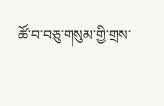ཚོ་བ་བཅུ་གསུམ་གྱི་གྲས་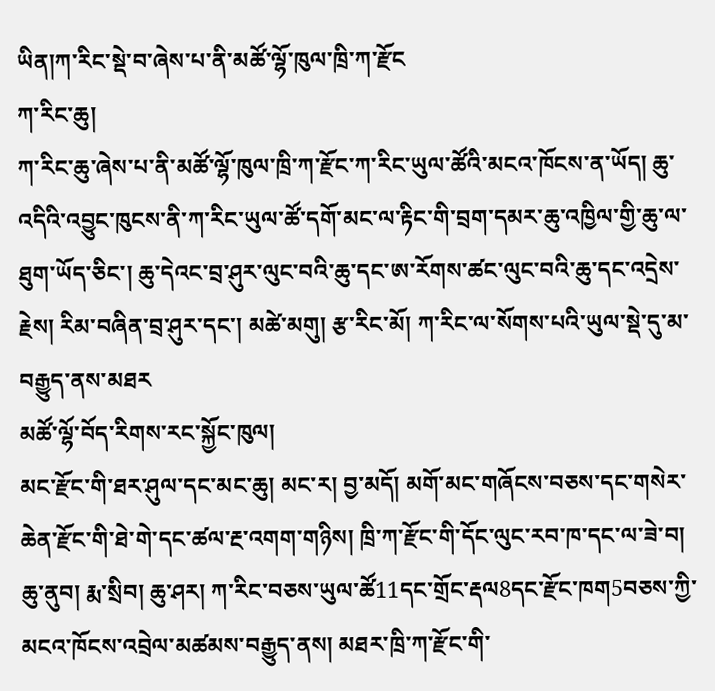ཡིན།ཀ་རིང་སྡེ་བ་ཞེས་པ་ནི་མཚོ་ལྷོ་ཁུལ་ཁྲི་ཀ་རྫོང
ཀ་རིང་ཆུ།
ཀ་རིང་ཆུ་ཞེས་པ་ནི་མཚོ་ལྷོ་ཁུལ་ཁྲི་ཀ་རྫོང་ཀ་རིང་ཡུལ་ཚོའི་མངའ་ཁོངས་ན་ཡོད། ཆུ་འདིའི་འབྱུང་ཁུངས་ནི་ཀ་རིང་ཡུལ་ཚོ་དགོ་མང་ལ་རྟིང་གི་བྲག་དམར་ཆུ་འཁྱིལ་གྱི་ཆུ་ལ་ཐུག་ཡོད་ཅིང་། ཆུ་དེའང་བྲ་ཤུར་ལུང་བའི་ཆུ་དང་ཨ་རོགས་ཚང་ལུང་བའི་ཆུ་དང་འདྲེས་རྗེས། རིམ་བཞིན་བྲ་ཤུར་དང་། མཚེ་མགུ། རྩ་རིང་མོ། ཀ་རིང་ལ་སོགས་པའི་ཡུལ་སྡེ་དུ་མ་བརྒྱུད་ནས་མཐར
མཚོ་ལྷོ་བོད་རིགས་རང་སྐྱོང་ཁུལ།
མང་རྫོང་གི་ཐར་ཤུལ་དང་མང་ཆུ། མང་ར། བྱ་མདོ། མགོ་མང་གཞོངས་བཅས་དང་གསེར་ཆེན་རྫོང་གི་ཐེ་གེ་དང་ཚལ་རྔ་འགག་གཉིས། ཁྲི་ཀ་རྫོང་གི་དོང་ལུང་རབ་ཁ་དང་ལ་ཟེ་བ། ཆུ་ནུབ། རྨ་སྲིབ། ཆུ་ཤར། ཀ་རིང་བཅས་ཡུལ་ཚོ11དང་གྲོང་རྡལ8དང་རྫོང་ཁག5བཅས་ཀྱི་མངའ་ཁོངས་འབྲེལ་མཚམས་བརྒྱུད་ནས། མཐར་ཁྲི་ཀ་རྫོང་གི་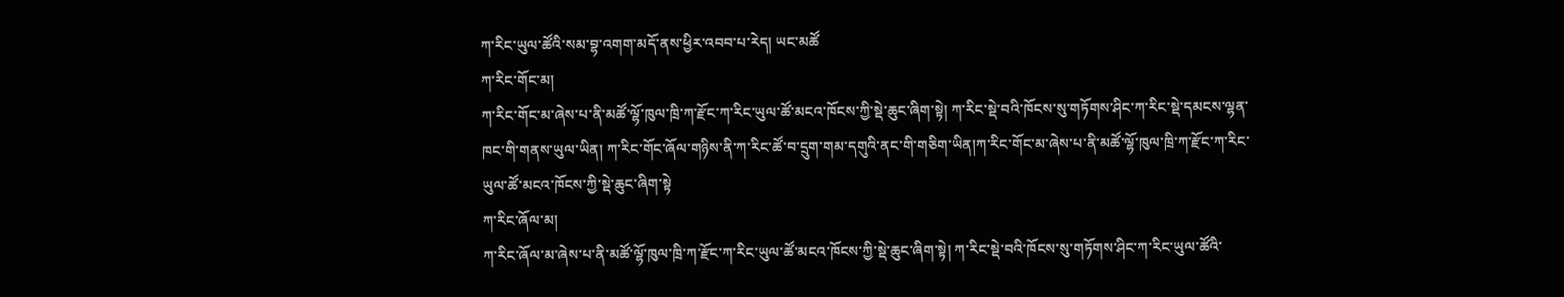ཀ་རིང་ཡུལ་ཚོའི་སམ་བྷ་འགག་མདོ་ནས་ཕྱིར་འབབ་པ་རེད། ཡང་མཚོ
ཀ་རིང་གོང་མ།
ཀ་རིང་གོང་མ་ཞེས་པ་ནི་མཚོ་ལྷོ་ཁུལ་ཁྲི་ཀ་རྫོང་ཀ་རིང་ཡུལ་ཚོ་མངའ་ཁོངས་ཀྱི་སྡེ་ཆུང་ཞིག་སྟེ། ཀ་རིང་སྡེ་བའི་ཁོངས་སུ་གཏོགས་ཤིང་ཀ་རིང་སྡེ་དམངས་ལྷན་ཁང་གི་གནས་ཡུལ་ཡིན། ཀ་རིང་གོང་ཞོལ་གཉིས་ནི་ཀ་རིང་ཚོ་བ་དྲུག་གམ་དགུའི་ནང་གི་གཅིག་ཡིན།ཀ་རིང་གོང་མ་ཞེས་པ་ནི་མཚོ་ལྷོ་ཁུལ་ཁྲི་ཀ་རྫོང་ཀ་རིང་ཡུལ་ཚོ་མངའ་ཁོངས་ཀྱི་སྡེ་ཆུང་ཞིག་སྟེ
ཀ་རིང་ཞོལ་མ།
ཀ་རིང་ཞོལ་མ་ཞེས་པ་ནི་མཚོ་ལྷོ་ཁུལ་ཁྲི་ཀ་རྫོང་ཀ་རིང་ཡུལ་ཚོ་མངའ་ཁོངས་ཀྱི་སྡེ་ཆུང་ཞིག་སྟེ། ཀ་རིང་སྡེ་བའི་ཁོངས་སུ་གཏོགས་ཤིང་ཀ་རིང་ཡུལ་ཚོའི་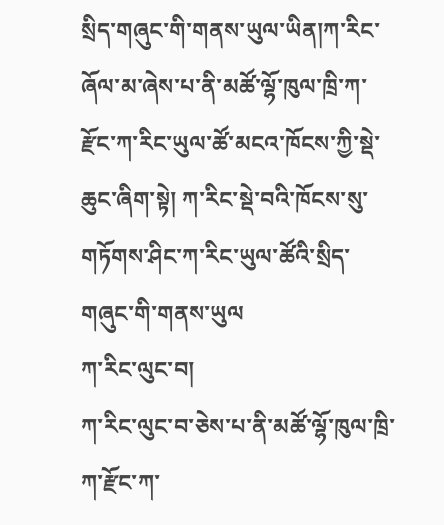སྲིད་གཞུང་གི་གནས་ཡུལ་ཡིན།ཀ་རིང་ཞོལ་མ་ཞེས་པ་ནི་མཚོ་ལྷོ་ཁུལ་ཁྲི་ཀ་རྫོང་ཀ་རིང་ཡུལ་ཚོ་མངའ་ཁོངས་ཀྱི་སྡེ་ཆུང་ཞིག་སྟེ། ཀ་རིང་སྡེ་བའི་ཁོངས་སུ་གཏོགས་ཤིང་ཀ་རིང་ཡུལ་ཚོའི་སྲིད་གཞུང་གི་གནས་ཡུལ
ཀ་རིང་ལུང་བ།
ཀ་རིང་ལུང་བ་ཅེས་པ་ནི་མཚོ་ལྷོ་ཁུལ་ཁྲི་ཀ་རྫོང་ཀ་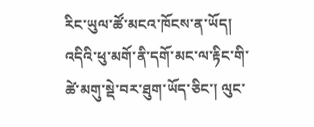རིང་ཡུལ་ཚོ་མངའ་ཁོངས་ན་ཡོད། འདིའི་ཕུ་མགོ་ནི་དགོ་མང་ལ་རྟིང་གི་ཚེ་མགུ་སྡེ་བར་ཐུག་ཡོད་ཅིང་། ལུང་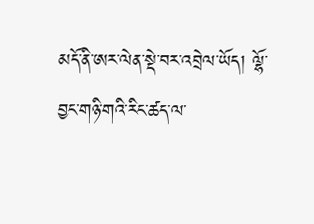མདོ་ནི་ཨར་ལེན་སྡེ་བར་འབྲེལ་ཡོད། ལྷོ་བྱང་གཉི་གའི་རིང་ཚད་ལ་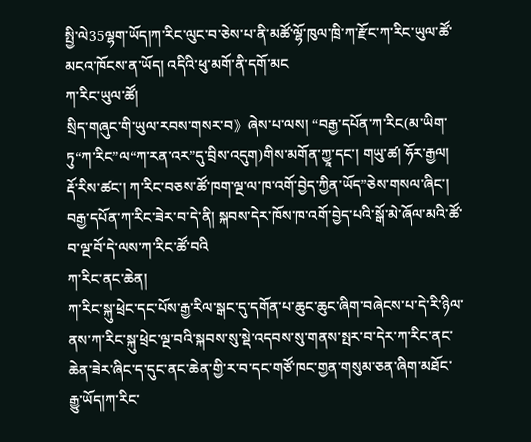སྤྱི་ལེ35ལྷག་ཡོད།ཀ་རིང་ལུང་བ་ཅེས་པ་ནི་མཚོ་ལྷོ་ཁུལ་ཁྲི་ཀ་རྫོང་ཀ་རིང་ཡུལ་ཚོ་མངའ་ཁོངས་ན་ཡོད། འདིའི་ཕུ་མགོ་ནི་དགོ་མང
ཀ་རིང་ཡུལ་ཚོ།
སྲིད་གཞུང་གི་ཡུལ་རབས་གསར་བ》ཞེས་པ་ལས། “བརྒྱ་དཔོན་ཀ་རིང(མ་ཡིག་ཏུ“ཀ་རིང”ལ“ཀ་རན་འར”དུ་བྲིས་འདུག)གིས་མགོན་ཀྱཱ་དང་། གཡུ་ཚ། ཧོར་རྒྱལ། རྡོ་རིས་ཚང་། ཀ་རིང་བཅས་ཚོ་ཁག་ལྔ་ལ་ཁ་འགོ་བྱེད་ཀྱིན་ཡོད”ཅེས་གསལ་ཞིང་། བརྒྱ་དཔོན་ཀ་རིང་ཟེར་བ་དེ་ནི། སྐབས་དེར་ཁོས་ཁ་འགོ་བྱེད་པའི་སྒོ་མེ་ཞོལ་མའི་ཚོ་བ་ལྔ་བོ་དེ་ལས་ཀ་རིང་ཚོ་བའི
ཀ་རིང་ནང་ཆེན།
ཀ་རིང་སྐུ་ཕྲེང་དང་པོས་རྒྱ་རིལ་སྒང་དུ་དགོན་པ་ཆུང་ཆུང་ཞིག་བཞེངས་པ་དེ་རི་ཉིལ་ནས་ཀ་རིང་སྐུ་ཕྲེང་ལྔ་བའི་སྐབས་སུ་སྡེ་འདབས་སུ་གནས་སྤར་བ་དེར་ཀ་རིང་ནང་ཆེན་ཟེར་ཞིང་ད་དུང་ནང་ཆེན་གྱི་ར་བ་དང་གཙོ་ཁང་གྱན་གསུམ་ཅན་ཞིག་མཐོང་རྒྱུ་ཡོད།ཀ་རིང་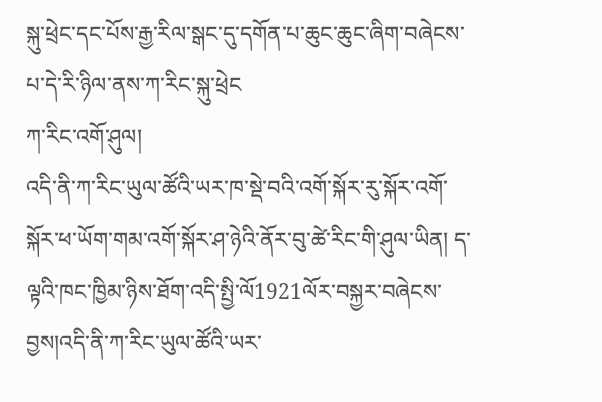སྐུ་ཕྲེང་དང་པོས་རྒྱ་རིལ་སྒང་དུ་དགོན་པ་ཆུང་ཆུང་ཞིག་བཞེངས་པ་དེ་རི་ཉིལ་ནས་ཀ་རིང་སྐུ་ཕྲེང
ཀ་རིང་འགོ་ཤུལ།
འདི་ནི་ཀ་རིང་ཡུལ་ཚོའི་ཡར་ཁ་སྡེ་བའི་འགོ་སྐོར་རུ་སྐོར་འགོ་སྐོར་ཕ་ཡོག་གམ་འགོ་སྐོར་ཤ་ཉེའི་ནོར་བུ་ཚེ་རིང་གི་ཤུལ་ཡིན། ད་ལྟའི་ཁང་ཁྱིམ་ཉིས་ཐོག་འདི་སྤྱི་ལོ1921ལོར་བསྐྱར་བཞེངས་བྱས།འདི་ནི་ཀ་རིང་ཡུལ་ཚོའི་ཡར་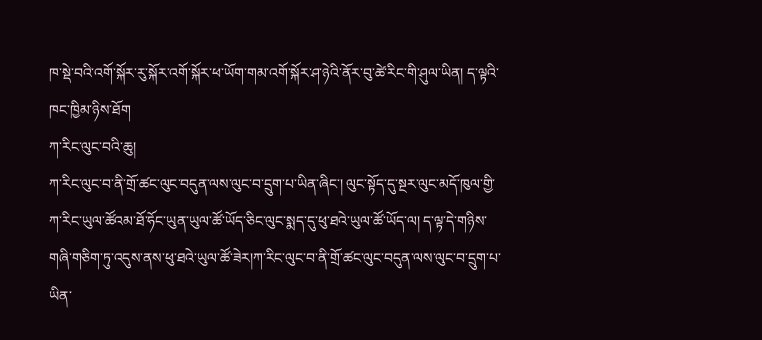ཁ་སྡེ་བའི་འགོ་སྐོར་རུ་སྐོར་འགོ་སྐོར་ཕ་ཡོག་གམ་འགོ་སྐོར་ཤ་ཉེའི་ནོར་བུ་ཚེ་རིང་གི་ཤུལ་ཡིན། ད་ལྟའི་ཁང་ཁྱིམ་ཉིས་ཐོག
ཀ་རིང་ལུང་བའི་ཆུ།
ཀ་རིང་ལུང་བ་ནི་གྲོ་ཚང་ལུང་བདུན་ལས་ལུང་བ་དྲུག་པ་ཡིན་ཞིང་། ལུང་སྟོད་དུ་སྔར་ལུང་མདོ་ཁུལ་གྱི་ཀ་རིང་ཡུལ་ཚོའམ་ཐོ་ཧོང་ཡུན་ཡུལ་ཚོ་ཡོད་ཅིང་ལུང་སྨད་དུ་ཕུ་ཐའེ་ཡུལ་ཚོ་ཡོད་ལ། ད་ལྟ་དེ་གཉིས་གཞི་གཅིག་ཏུ་འདུས་ནས་ཕུ་ཐའེ་ཡུལ་ཚོ་ཟེར།ཀ་རིང་ལུང་བ་ནི་གྲོ་ཚང་ལུང་བདུན་ལས་ལུང་བ་དྲུག་པ་ཡིན་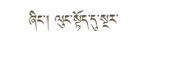ཞིང་། ལུང་སྟོད་དུ་སྔར་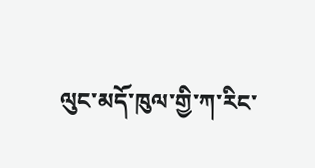ལུང་མདོ་ཁུལ་གྱི་ཀ་རིང་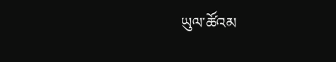ཡུལ་ཚོའམ